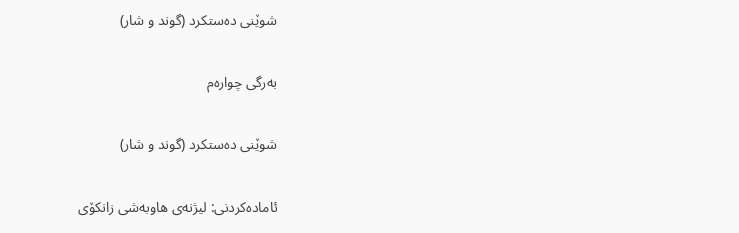شوێنی دەستکرد (گوند و شار)

بەرگی چوارەم

شوێنی دەستکرد (گوند و شار)

ئامادەکردنی: لیژنه‌ی هاوبه‌شی زانكۆی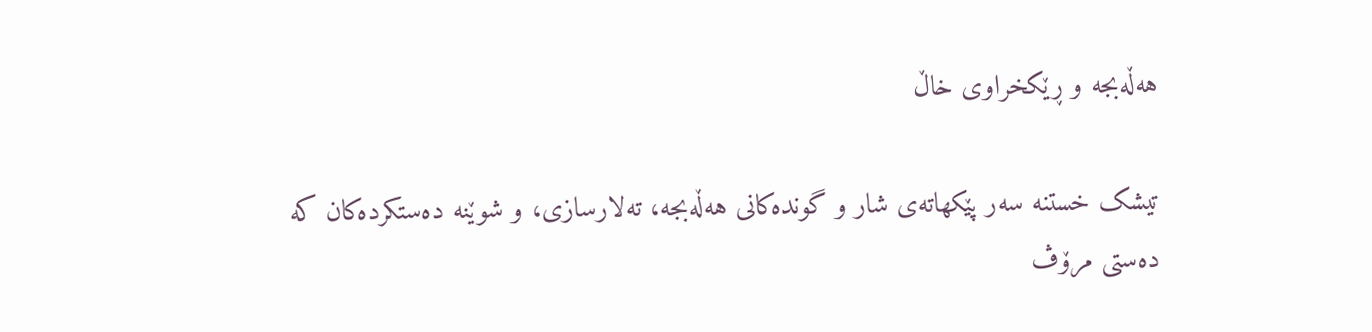هه‌ڵه‌بجه‌ و ڕێكخراوی خاڵ

تیشک خستنە سەر پێکهاتەی شار و گوندەکانی هەڵەبجە، تەلارسازی، و شوێنە دەستکردەکان کە دەستی مرۆڤ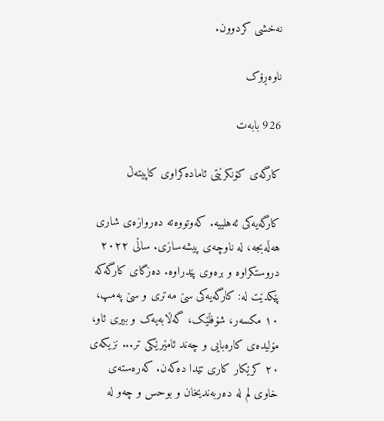نەخشی کردوون.

ناوەڕۆک

926 بابەت

کارگەی کۆنکرێتی ئامادەکراوی کاپیتەڵ

کارگەیەکی ئەهلییە. کەوتووەتە دەروازەی شاری هەڵەبجە،‌ لە ناوچەی پیشەسازی. ساڵی ٢٠٢٢ دروستکراوە و برەوی پێدراوە. دەزگای کارگەکە پێکدێت لە: کارگەیەکی سێ مەتری و سێ پەمپ، ١٠ مکسەر، شۆفڵێک، گەڵابەیەک و بیری ئاو، مۆلیدەی کارەبایی و چەند ئامێرێکی تر... نزیکەی ٢٠ کرێکار کاری تێدا دەکەن. کەرەستەی خاوی لم لە دەربەندیخان و بوحس و چەو لە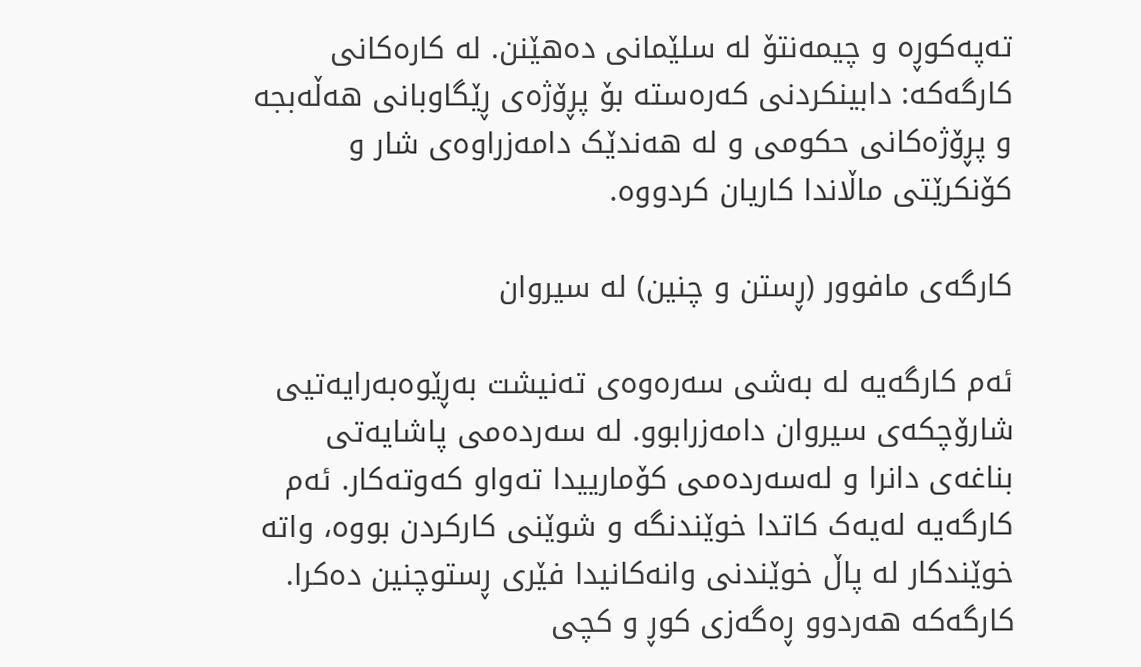تەپەکوڕە و چیمەنتۆ لە سلێمانی دەهێنن. لە کارەکانی کارگەکە: دابینکردنی کەرەستە بۆ پڕۆژەی ڕێگاوبانی هەڵەبجە و پڕۆژەکانی حکومی و لە هەندێک دامەزراوەی شار و کۆنکرێتی ماڵاندا کاریان کردووە.

کارگەی مافوور (ڕستن و چنین) لە سیروان

ئەم کارگەیە لە بەشی سەرەوەی تەنیشت بەڕێوەبەرایەتیی شارۆچکەی سیروان دامەزرابوو. لە سەردەمی پاشایەتی بناغەی دانرا و لەسەردەمی کۆمارییدا تەواو کەوتەکار. ئەم کارگەیە لەیەک کاتدا خوێندنگە و شوێنی کارکردن بووە، واتە خوێندکار لە پاڵ خوێندنی وانەکانیدا فێری ڕستوچنین دەکرا. کارگەکە هەردوو ڕەگەزی کوڕ و کچی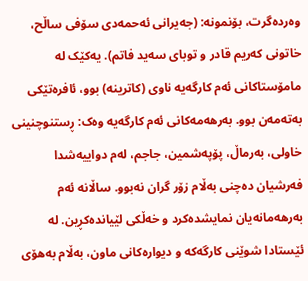وەردەگرت، بۆنمونە: (جەیرانی ئەحمەدی سۆفی ساڵح، خاتونی کەریم قادر و توبای سەید فاتم). یەکێک لە مامۆستاکانی ئەم کارگەیە ناوی (کاترینە) بوو، ئافرەتێکی بەتەمەن بوو. بەرهەمەکانی ئەم کارگەیە وەک: ڕستنوچنینی خاولی، بەرماڵ، پۆپەشمین، جاجم، لەم دواییەشدا فەرشیان دەچنی بەڵام زۆر گران نەبوو. ساڵانە ئەم بەرهەمانەیان نمایشدەکرد و خەڵکی لێیاندەکڕین. لە ئێستادا شوێنی کارگەکە و دیوارەکانی ماون، بەڵام بەهۆی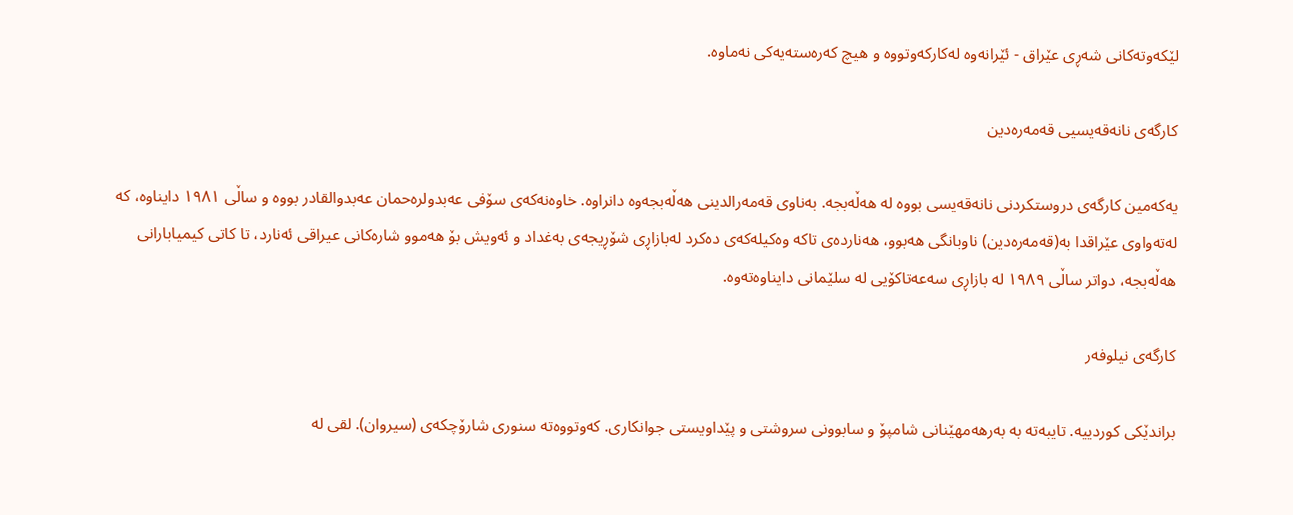لێکەوتەکانی شەڕی عێراق - ئێرانەوە لەکارکەوتووە و هیچ کەرەستەیەکی نەماوە.

کارگەی نانەقەیسیی قەمەرەدین

یەکەمین کارگەی دروستکردنی نانەقەیسی بووە لە هەڵەبجە. بەناوی قەمەرالدینی هەڵەبجەوە دانراوە. خاوەنەکەی سۆفی عەبدولرەحمان عەبدوالقادر بووە و ساڵی ١٩٨١ دایناوە، کە لەتەواوی عێراقدا بە(قەمەرەدین) ناوبانگی هەبوو، هەناردەی تاکە وەکیلەکەی دەکرد لەبازاڕی شۆڕیجەی بەغداد و ئەویش بۆ هەموو شارەکانی عیراقی ئەنارد، تا کاتی کیمیابارانی هەڵەبجە، دواتر ساڵی ١٩٨٩ لە بازاڕی سەعەتاکۆیی لە سلێمانی دایناوەتەوە.

کارگەی نیلوفەر

براندێکی کوردییە. تایبەتە بە بەرهەمهێنانی شامپۆ و سابوونی سروشتی و پێداویستی جوانکاری. کەوتووەتە سنوری شارۆچکەی (سیروان). لقی لە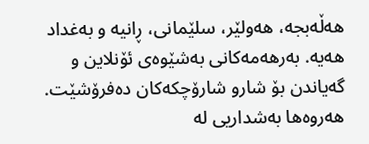هەڵەبجە، هەولێر، سلێمانی، ڕانیە و بەغداد هەیە. بەرهەمەکانی بەشێوەی ئۆنلاین و گەیاندن بۆ شارو شارۆچکەکان دەفرۆشێت. هەروەها بەشداریی لە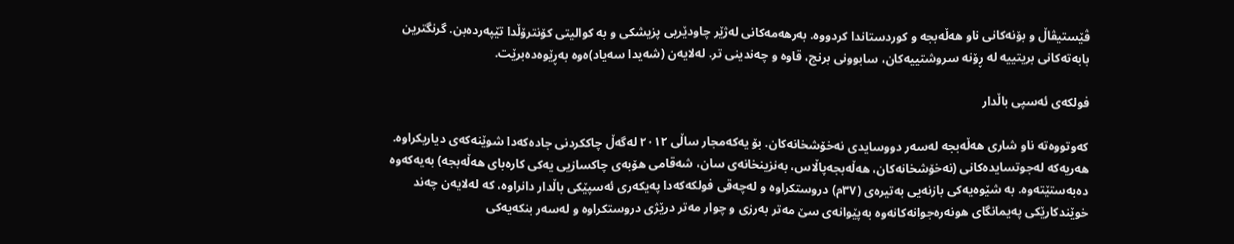ڤێستیڤاڵ و بۆنەکانی ناو هەڵەبجە و کوردستاندا کردووە. بەرهەمەکانی لەژێر چاودێریی پزیشکی و بە کوالیتی کۆنترۆڵدا تێپەردەبن. گرنگترین بابەتەکانی بریتییە لە ڕۆنە سروشتییەکان، سابوونی برنج، قاوە و چەندینی تر. لەلایەن (شەیدا سەیاد)ەوە بەڕێوەدەبرێت.

فولکەی ئەسپی باڵدار

کەوتووەتە ناو شاری هەڵەبجە لەسەر دووسایدی نەخۆشخانەکان. بۆ یەکەمجار ساڵی ٢٠١٢ لەگەڵ چاککردنی جادەکەدا شوێنەکەی دیاریکراوە. هەریەکە لەجوتسایدەکانی (نەخۆشخانەکان، هەڵەبجەپاڵاس، بەنزینخانەی سان، شەقامی هۆبەی چاکسازیی یەکی کارەبای هەڵەبجە) بەیەکەوە دەبەستێتەوە. بە شێوەیەکی بازنەیی بەتیرەی (٣٧م) دروستکراوە و لەچەقی فولکەکەدا پەیکەری ئەسپێکی باڵدار دانراوە، کە لەلایەن چەند خوێندکارێکی پەیمانگای هونەرەجوانەکانەوە بەپێوانەی سێ مەتر بەرزی و چوار مەتر درێژی دروستکراوە و لەسەر بنکەیەکی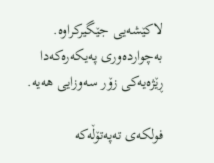لاکێشەیی جێگیرکراوە. بەچواردەوری پەیکەرەکەدا ڕێژەیەکی زۆر سەوزایی هەیە.

فولکەی تەپەتۆڵەکە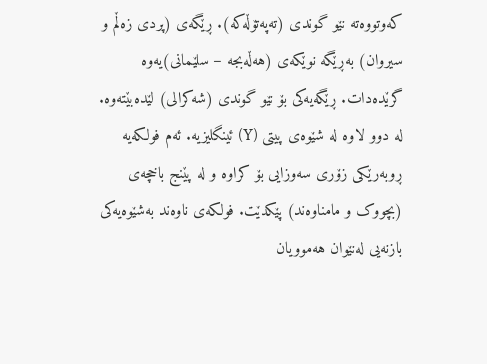کەوتووەتە نێو گوندی (تەپەتۆڵەکە). ڕێگەی (پردی زەڵم و سیروان) بەڕێگە نوێکەی (هەڵەبجە – سلێمانی)یەوە گرێدەدات. ڕێگەیەکی بۆ نێو گوندی (شەکرالی) لێدەبێتەوە. لە دوو لاوە لە شێوەی پیتی (Y) ئینگلیزیە. ئەم فولکەیە ڕوبەرێکی زۆری سەوزایی بۆ کراوە و لە پێنج باخچەی (بچووک و مامناوەند) پێکدێت. فولکەی ناوەند بەشێوەیەکی بازنەیی لەنێوان هەموویان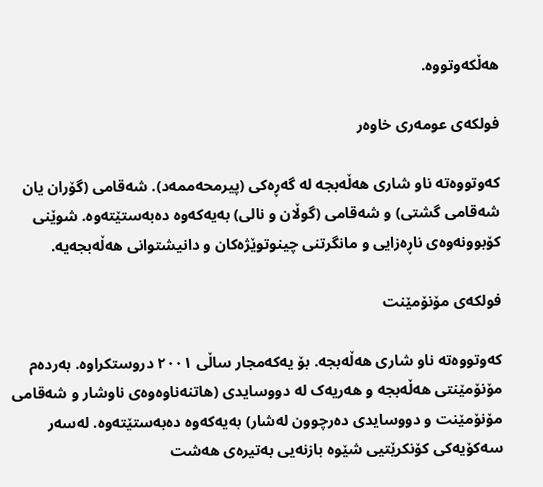هەڵکەوتووە.

فولکەی عومەری خاوەر

کەوتووەتە ناو شاری هەڵەبجە لە گەڕەکی (پیرمحەممەد). شەقامی (گۆران یان شەقامی گشتی) و شەقامی (گوڵان و نالی) بەیەکەوە دەبەستێتەوە. شوێنی کۆبوونەوەی ناڕەزایی و مانگرتنی چینوتوێژەکان و دانیشتوانی هەڵەبجەیە.

فولکەی مۆنۆمێنت

کەوتووەتە ناو شاری هەڵەبجە. بۆ یەکەمجار ساڵی ٢٠٠١ دروستکراوە. بەردەم مۆنۆمێنتی هەڵەبجە و هەریەک لە دووسایدی (هاتنەناوەوەی ناوشار و شەقامی مۆنۆمێنت و دووسایدی دەرچوون لەشار) بەیەکەوە دەبەستێتەوە. لەسەر سەکۆیەکی کۆنکرێتیی شێوە بازنەیی بەتیرەی هەشت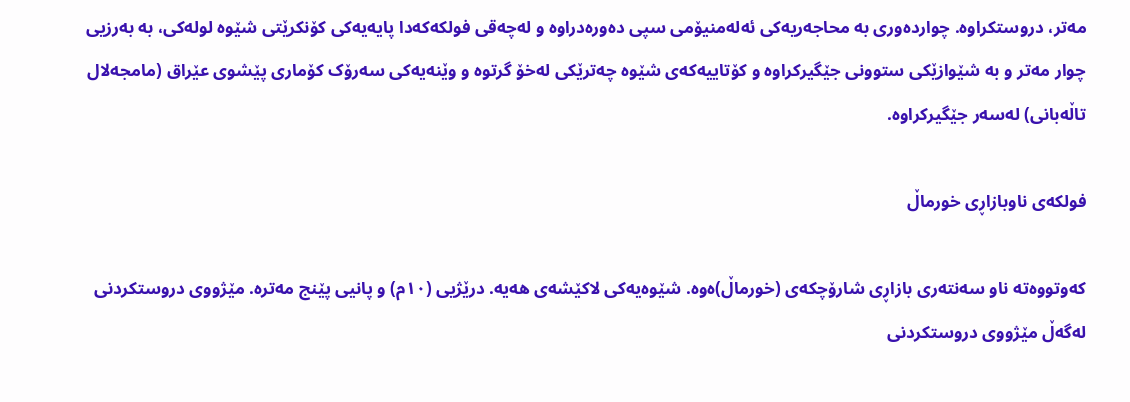مەتر، دروستکراوە. چواردەوری بە محاجەریەکی ئەلەمنیۆمی سپی دەورەدراوە و لەچەقی فولکەکەدا پایەیەکی کۆنکرێتی شێوە لولەکی، بە بەرزیی چوار مەتر و بە شێوازێکی ستوونی جێگیرکراوە و کۆتاییەکەی شێوە چەترێکی لەخۆ گرتوە و وێنەیەکی سەرۆک کۆماری پێشوی عێراق (مامجەلال تاڵەبانی) لەسەر جێگیرکراوە.

فولکەى ناوبازاڕى خورماڵ

کەوتووەتە ناو سەنتەری بازاڕی شارۆچکەی (خورماڵ)ەوە. شێوەیەکی لاکێشەی هەیه. درێژیی (١٠م) و پانیی پێنج مەتره. مێژووی دروستکردنی لەگەڵ مێژووی دروستکردنی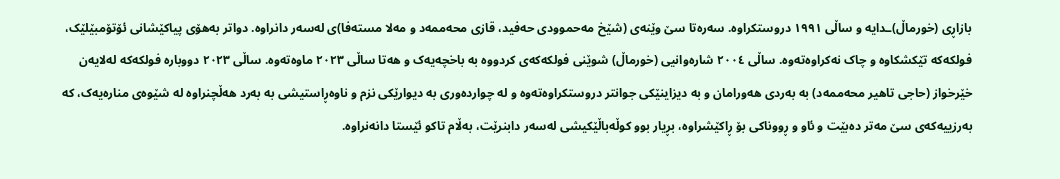بازاڕی (خورماڵ)ـدایه و ساڵی ١٩٩١ دروستکراوە. سەرەتا سێ وێنەی (شێخ مەحموودی حەفید، قازی محەممەد و مەلا مستەفا)ی لەسەر دانراوە. دواتر بەهۆى پیاکێشانى ئۆتۆمبێلێک، فولکەکە تێکشکاوە و چاک نەکراوەتەوە. ساڵی ٢٠٠٤ شارەوانیی (خورماڵ) شوێنى فولکەکەى کردووە بە باخچەیەک و هەتا ساڵی ٢٠٢٣ ماوەتەوە. ساڵى ٢٠٢٣ دووبارە فولکەکە لەلایەن خێرخواز (حاجى تاهیر محەممەد) بە بەردى هەورامان و بە دیزاینێکى جوانتر دروستکراوەتەوە و لە چواردەورى بە دیوارێکى نزم و ناوەڕاستیشى بە بەرد هەڵچنراوە لە شێوەى منارەیەک، کە بەرزییەکەى سێ مەتر دەبێت و ئاو و ڕووناکى بۆ ڕاکێشراوە، بڕیار بوو کوڵەباڵێکیشى لەسەر دابنرێت، بەڵام تاکو ئێستا دانەنراوە.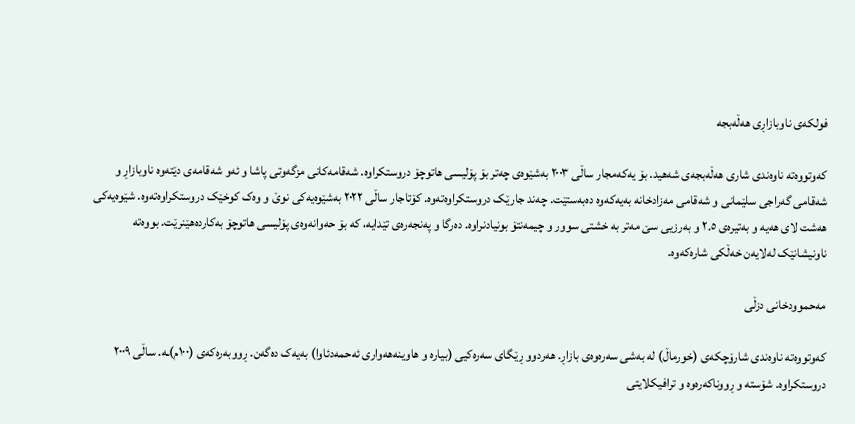فولکەی ناوبازاڕی هەڵەبجه

کەوتووەتە ناوەندی شاری هەڵەبجەی شەهید. بۆ یەکەمجار ساڵی ٢٠٠٣ بەشێوەی چەتر بۆ پۆلیسی هاتوچۆ دروستکراوە. شەقامەکانی مزگەوتی پاشا و ئەو شەقامەی دێتەوە ناوبازاڕ و شەقامی گەراجی سلێمانی و شەقامی مەزادخانە بەیەکەوە دەبەستێت. چەند جارێک دروستکراوەتەوە. کۆتاجار ساڵی ٢٠٢٢ بەشێوەیەکی نوێ و وەک کوخێک دروستکراوەتەوە. شێوەیەکی هەشت لای هەیە و بەتیرەی ٢.٥ و بەرزیی سێ مەتر بە خشتی سوور و چیمەنتۆ بونیادنراوە. دەرگا و پەنجەرەی تێدایە، کە بۆ حەوانەوەی پۆلیسی هاتوچۆ بەکاردەهێنرێت. بووەتە ناونیشانێک لەلایەن خەڵکی شارەکەوە.

مەحموودخانی دزڵی

کەوتووەتە ناوەندی شارۆچکەی (خورماڵ) لە بەشی سەرەوەی بازاڕ. هەردوو ڕێگای سەرەکیی (بیارە و هاوینەهەواری ئەحمەدئاوا) بەیەک دەگەن. ڕووبەرەکەی (١٠٠م)ـە. ساڵی ٢٠٠٩ دروستکراوە. شۆستە و ڕووناکەرەوە و ترافیکلایتی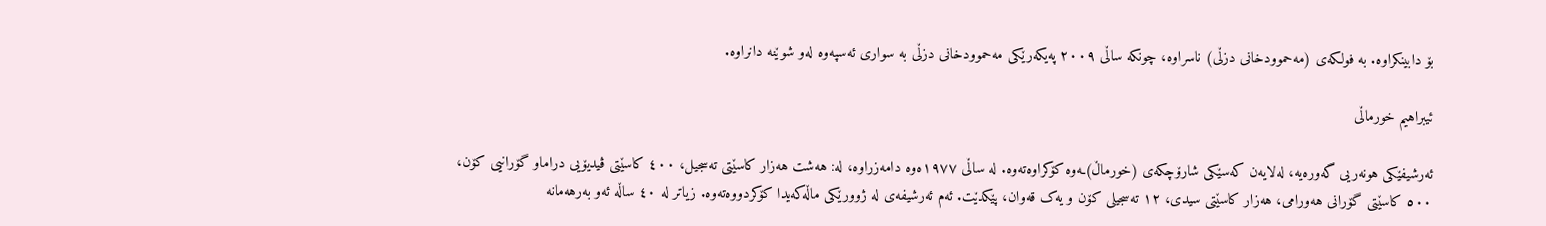بۆ دابینکراوە. بە فولکەی (مەحموودخانی دزڵی) ناسراوە، چونکە ساڵی ٢٠٠٩ پەیکەرێکی مەحموودخانی دزڵی بە سواری ئەسپەوە لەو شوێنە دانراوە.

ئیبراهیم خورماڵی

ئەرشیفێکی هونەریی گەورەیە، لەلایەن کەسێکی شارۆچکەی (خورماڵ)ـەوە کۆکراوەتەوە. لە ساڵی ١٩٧٧ەوە دامەزراوە، لە: هەشت هەزار کاسێتی تەسجیل، ٤٠٠ کاسێتی ڤیدیۆیی دراماو گۆرانیی کۆن، ٥٠٠ کاسێتی گۆرانی هەورامی، هەزار کاسێتی سیدی، ١٢ تەسجیلی کۆن و یەک قەوان، پێکدێت. ئەم ئەرشیفەی لە ژوورێکی ماڵەکەیدا کۆکردووەتەوە. زیاتر لە ٤٠ ساڵە ئەو بەرهەمانە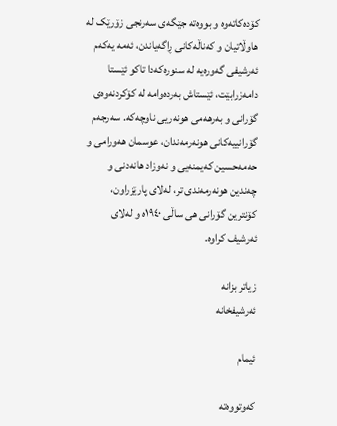کۆدەکاتەوە و بووەتە جێگەی سەرنجی زۆرێک لە هاوڵاتیان و کەناڵەکانی ڕاگەیاندن، ئەمە یەکەم ئەرشیفی گەورەیە لە سنورەکەدا تاکو ئێستا دامەزرابێت، ئێستاش بەردەوامە لە کۆکردنەوەی گۆرانی و بەرهەمی هونەریی ناوچەکە. سەرجەم گۆرانییەکانی هونەرمەندان، عوسمان هەورامی و حەمەحسین کەیمنەیی و نەوزاد هانەدنی و چەندین هونەرمەندی تر، لەلاى پارێزراون، کۆنترین گۆرانی هی ساڵی ١٩٤٠ە و لەلاى ئەرشیف کراوە.

زیاتر بزانە
ئەرشیفخانە

ئیمام

کەوتووەتە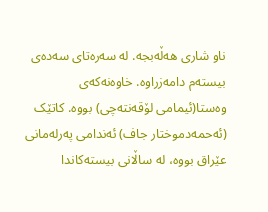ناو شاری هەڵەبجە. لە سەرەتای سەدەی بیستەم دامەزراوە. خاوەنەکەی وەستا(ئیمامی لۆقەنتەچی) بووە. کاتێک (ئەحمەدموختار جاف) ئەندامی پەرلەمانی عێراق بووە، لە ساڵانی بیستەکاندا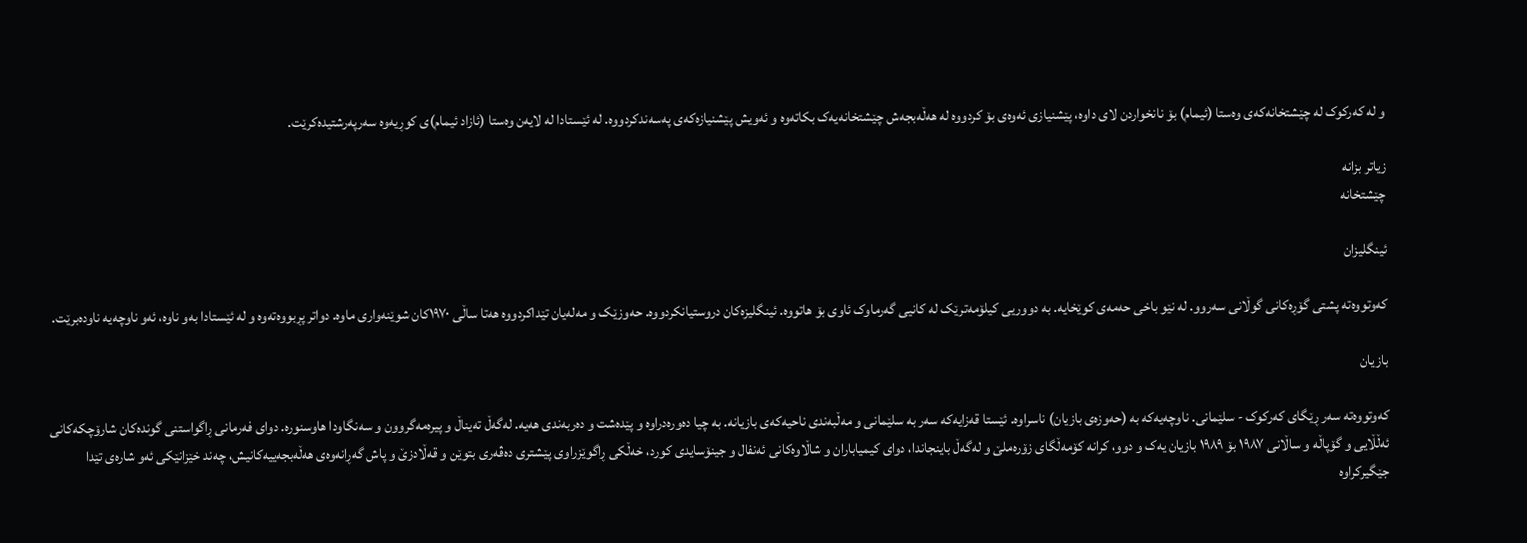و لە کەرکوک لە چێشتخانەکەی وەستا (ئیمام) بۆ نانخواردن لای داوە، پێشنیازی ئەوەی بۆ کردووە لە هەڵەبجەش چێشتخانەیەک بکاتەوە و ئەویش پێشنیازەکەی پەسەندکردووە. لە ئێستادا لە لایەن وەستا (ئازاد ئیمام)ی کوڕیەوە سەرپەرشتیدەکرێت.

زیاتر بزانە
چێشتخانە

ئینگلیزان

کەوتووەتە پشتی گۆڕەکانی گوڵانی سەروو. لە نێو باخی حەمەی کوێخایە. بە دووریی کیلۆمەترێک لە کانیی گەرماوک ئاوی بۆ هاتووە. ئینگلیزەکان دروستیانکردووە. حەوزێک و مەلەیان تێداکردووە هەتا ساڵی ١٩٧٠کان شوێنەواری ماوە. دواتر پڕبووەتەوە و لە ئێستادا بەو ناوە، ئەو ناوچەیە ناودەبرێت.

بازیان

کەوتووەتە سەر ڕێگای کەرکوک - سلێمانی. ناوچەیەکە بە (حەوزەی بازیان) ناسراوە. ئێستا قەزایەکە سەر بە سلێمانی و مەڵبەندی ناحیەکەی بازیانە. بە چیا دەورەدراوە و پێدەشت و دەربەندی هەیە. لەگەڵ تەیناڵ و پیرەمەگروون و سەنگاودا هاوسنورە. دوای فەرمانی ڕاگواستنی گوندەکان شارۆچکەکانی ئەڵڵایی و گۆپاڵە و ساڵانی ١٩٨٧ بۆ ١٩٨٩ بازیان یەک و دوو، کرانە کۆمەڵگای زۆرەملێ و لەگەڵ باینجاندا، دوای کیمیاباران و شاڵاوەکانی ئەنفال و جینۆسایدی کورد، خەڵکی ڕاگوێزراوی پێشتری دەڤەری بتوێن و قەڵادزێ و پاش گەڕانەوەی هەڵەبجەییەکانیش، چەند خێزانێکی ئەو شارەی تێدا جێگیرکراوە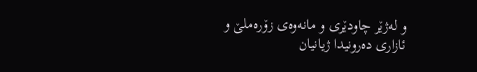و لەژێر چاودێری و مانەوەی زۆرەملێ و ئازاری دەرونیدا ژیانیان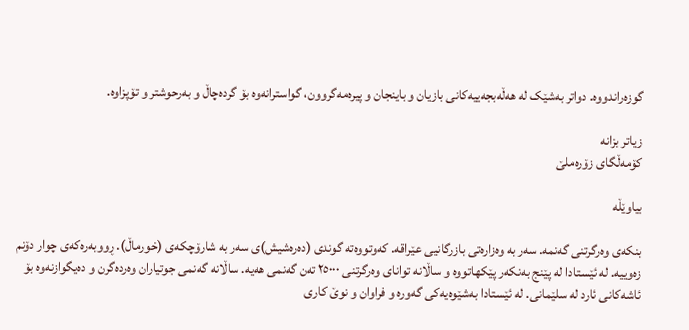گوزەراندووە. دواتر بەشێک لە هەڵەبجەییەکانی بازیان و باینجان و پیرەمەگروون، گواسترانەوە بۆ گردەچاڵ و بەرحوشتر و تۆپزاوە.

زیاتر بزانە
کۆمەڵگای زۆرەملێ

بیاوێڵە

بنکەی وەرگرتنی گەنمە. سەر بە وەزارەتی بازرگانیی عێراقە. کەوتووەتە گوندی (دەرەشیش)ی سەر بە شارۆچکەی (خورماڵ). ڕووبەرەکەی چوار دۆنم زەوییە. لە ئێستادا لە پێنج بەنکەر پێکهاتووە و ساڵانە توانای وەرگرتنی ٢٥٠٠٠ تەن گەنمی هەیە. ساڵانە گەنمی جوتیاران وەردەگرن و دەیگوازنەوە بۆ ئاشەکانی ئارد لە سلێمانی. لە ئێستادا بەشێوەیەکی گەورە و فراوان و نوێ کاری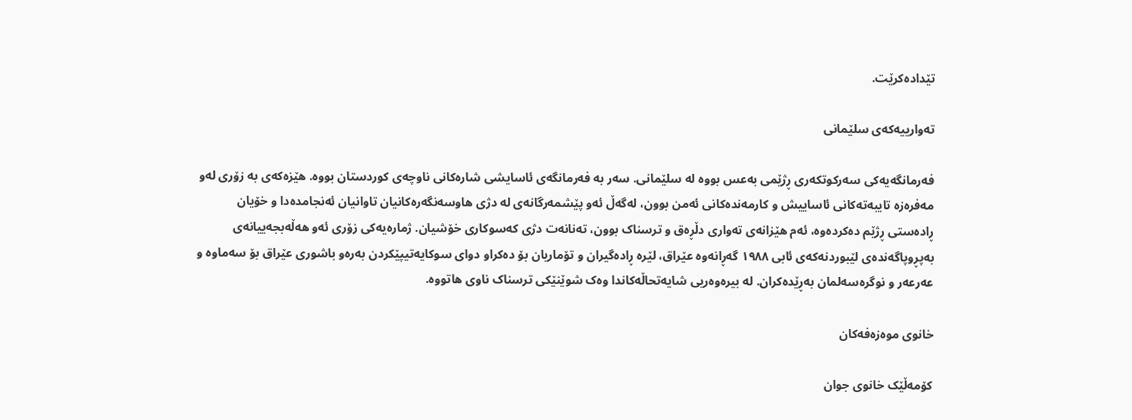تێدادەکرێت.

تەوارییەکەی سلێمانی

فەرمانگەیەکی سەرکوتکەری ڕژێمی بەعس بووە لە سلێمانی. سەر بە فەرمانگەی ئاسایشی شارەکانی ناوچەی کوردستان بووە. هێزەکەی بە زۆری لەو مەفرەزە تایبەتەکانی ئاساییش و کارمەندەکانی ئەمن بوون، لەگەڵ ئەو پێشمەرگانەی لە دژی هاوسەنگەرەکانیان تاوانیان ئەنجامدەدا و خۆیان ڕادەستی ڕژێم دەکردەوە، ئەم هێزانەی تەواری دڵڕەق و ترسناک بوون، تەنانەت دژی کەسوکاری خۆشیان. ژمارەیەکی زۆری ئەو هەڵەبجەییانەی بەپڕوپاگەندەی لێبوردنەکەی ئابی ١٩٨٨ گەڕانەوە عێراق، لێرە ڕادەگیران و تۆماریان بۆ دەکراو دوای سوکایەتیپێکردن بەرەو باشوری عێراق بۆ سەماوە و عەرعەر و نوگرەسەلمان بەڕێدەکران. لە بیرەوەریی شایەتحاڵەکاندا وەک شوێنێکی ترسناک ناوی هاتووە.

خانوی موەزەفەکان

کۆمەڵێک خانوی جوان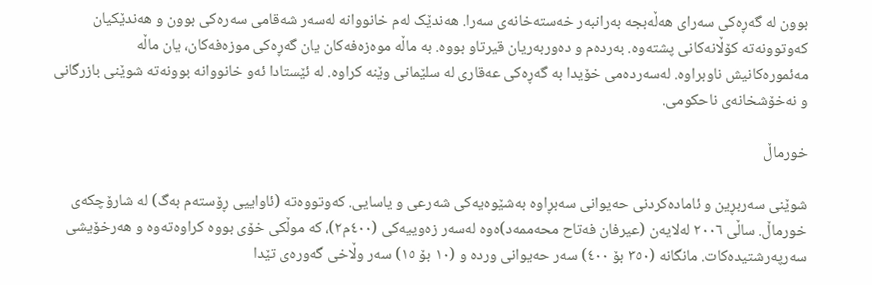بوون لە گەڕەکی سەرای هەڵەبجە بەرانبەر خەستەخانەی سەرا. هەندێک لەم خانووانە لەسەر شەقامی سەرەکی بوون و هەندێکیان کەوتوونەتە کۆڵانەکانی پشتەوە. بەردەم و دەوربەریان قیرتاو بووە. بە ماڵە موەزەفەکان یان گەڕەکی موزەفەکان، یان ماڵە مەئمورەکانیش ناوبراوە. لەسەردەمی خۆیدا بە گەڕەکی عەقاری لە سلێمانی وێنە کراوە. لە ئێستادا ئەو خانووانە بوونەتە شوێنی بازرگانی و نەخۆشخانەی ناحکومی.

خورماڵ

شوێنی سەربڕین و ئامادەکردنی حەیوانی سەبڕاوە بەشێوەیەکی شەرعی و یاسایی. کەوتووەتە (ئاواییی ڕۆستەم بەگ) لە شارۆچکەی خورماڵ. ساڵی ٢٠٠٦ لەلایەن (عیرفان فەتاح محەممەد)ەوە لەسەر زەوییەکی (٤٠٠م٢)، کە موڵکی خۆی بووە کراوەتەوه و هەرخۆیشی سەرپەرشتیدەکات. مانگانە (٣٥٠ بۆ ٤٠٠) سەر حەیوانی وردە و (١٠ بۆ ١٥) سەر وڵاخی گەورەی تێدا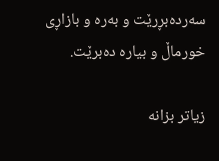سەردەبڕرێت و بەرە و بازاڕی خورماڵ و بیارە دەبرێت.

زیاتر بزانە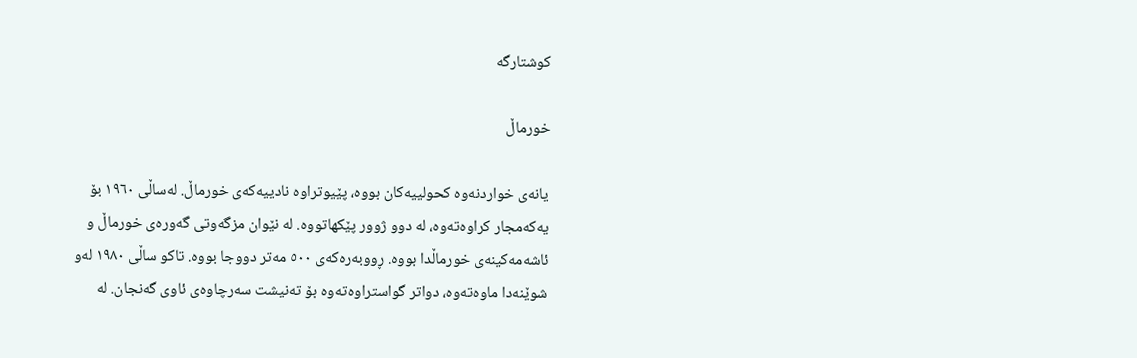کوشتارگە

خورماڵ

یانەی خواردنەوە کحولییەکان بووە، پێیوتراوە نادییەکەی خورماڵ. لەساڵی ١٩٦٠ بۆ یەکەمجار کراوەتەوە، لە دوو ژوور پێکهاتووە. لە نێوان مزگەوتی گەورەی خورماڵ و ئاشەمەکینەی خورماڵدا بووە. ڕووبەرەکەی ٥٠٠ مەتر دووجا بووە. تاکو ساڵی ١٩٨٠ لەو شوێنەدا ماوەتەوە، دواتر گواستراوەتەوە بۆ تەنیشت سەرچاوەی ئاوی گەنجان. لە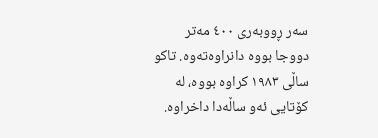سەر ڕووبەری ٤٠٠ مەتر دووجا بووە دانراوەتەوە. تاکو ساڵی ١٩٨٣ کراوە بووە، لە کۆتایی ئەو ساڵەدا داخراوە.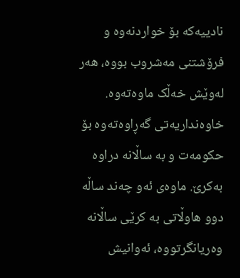نادییەکە بۆ خواردنەوە و فرۆشتنی مەشروب بووە، هەر لەوێش خەڵک ماوەتەوە. خاوەنداریەتی گەڕاوەتەوە بۆ حکومەت و بە ساڵانە دراوە بەکرێ. ماوەی ئەو چەند ساڵە دوو هاوڵاتی بە کرێی ساڵانە وەریانگرتووە، ئەوانیش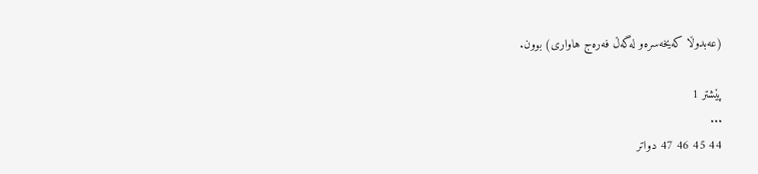(عەبدوڵا کەیخەسرەو لەگەڵ فەرەج هاواری) بوون.

پێشتر 1
...
44 45 46 47 دواتر